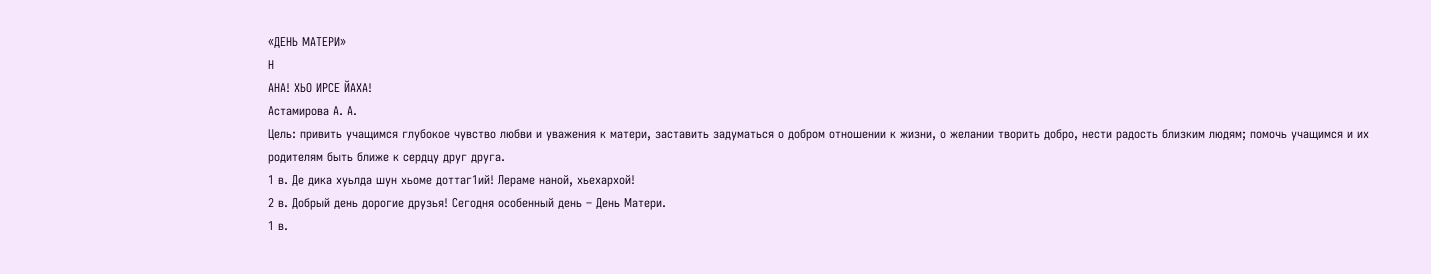«ДЕНЬ МАТЕРИ»
Н
АНА! ХЬО ИРСЕ ЙАХА!
Астамирова А. А.
Цель: привить учащимся глубокое чувство любви и уважения к матери, заставить задуматься о добром отношении к жизни, о желании творить добро, нести радость близким людям; помочь учащимся и их родителям быть ближе к сердцу друг друга.
1 в. Де дика хуьлда шун хьоме доттаг1ий! Лераме наной, хьехархой!
2 в. Добрый день дорогие друзья! Сегодня особенный день – День Матери.
1 в.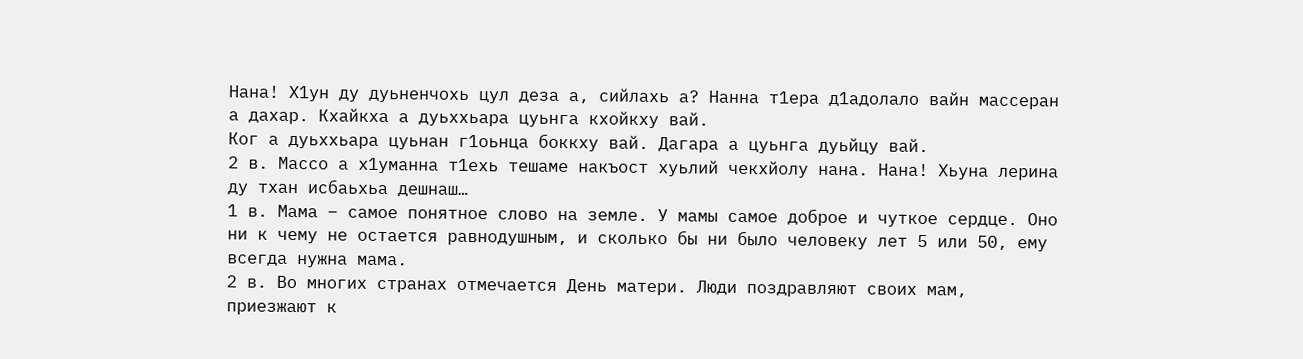Нана! Х1ун ду дуьненчохь цул деза а, сийлахь а? Нанна т1ера д1адолало вайн массеран а дахар. Кхайкха а дуьххьара цуьнга кхойкху вай.
Ког а дуьххьара цуьнан г1оьнца боккху вай. Дагара а цуьнга дуьйцу вай.
2 в. Массо а х1уманна т1ехь тешаме накъост хуьлий чекхйолу нана. Нана! Хьуна лерина ду тхан исбаьхьа дешнаш…
1 в. Мама – самое понятное слово на земле. У мамы самое доброе и чуткое сердце. Оно ни к чему не остается равнодушным, и сколько бы ни было человеку лет 5 или 50, ему всегда нужна мама.
2 в. Во многих странах отмечается День матери. Люди поздравляют своих мам, приезжают к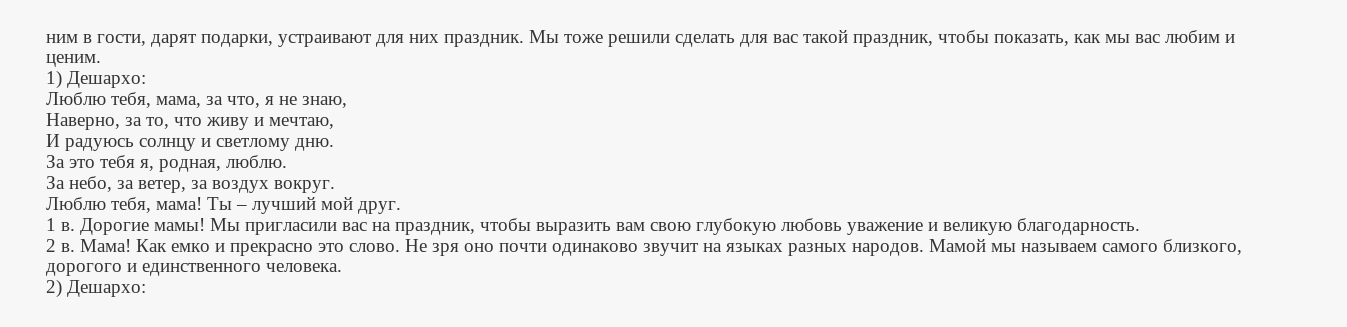ним в гости, дарят подарки, устраивают для них праздник. Мы тоже решили сделать для вас такой праздник, чтобы показать, как мы вас любим и ценим.
1) Дешархо:
Люблю тебя, мама, за что, я не знаю,
Наверно, за то, что живу и мечтаю,
И радуюсь солнцу и светлому дню.
За это тебя я, родная, люблю.
За небо, за ветер, за воздух вокруг.
Люблю тебя, мама! Ты – лучший мой друг.
1 в. Дорогие мамы! Мы пригласили вас на праздник, чтобы выразить вам свою глубокую любовь уважение и великую благодарность.
2 в. Мама! Как емко и прекрасно это слово. Не зря оно почти одинаково звучит на языках разных народов. Мамой мы называем самого близкого, дорогого и единственного человека.
2) Дешархо: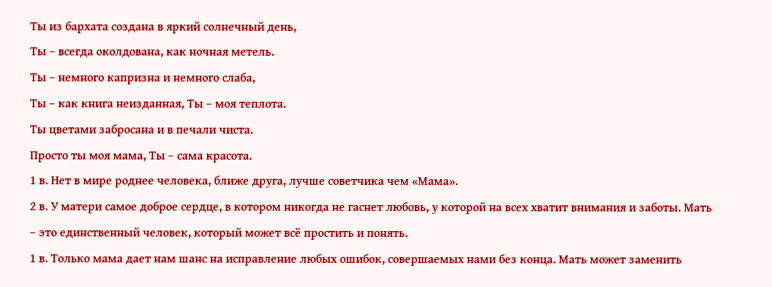Ты из бархата создана в яркий солнечный день,
Ты – всегда околдована, как ночная метель.
Ты – немного капризна и немного слаба,
Ты – как книга неизданная, Ты – моя теплота.
Ты цветами забросана и в печали чиста.
Просто ты моя мама, Ты – сама красота.
1 в. Нет в мире роднее человека, ближе друга, лучше советчика чем «Мама».
2 в. У матери самое доброе сердце, в котором никогда не гаснет любовь, у которой на всех хватит внимания и заботы. Мать – это единственный человек, который может всё простить и понять.
1 в. Только мама дает нам шанс на исправление любых ошибок, совершаемых нами без конца. Мать может заменить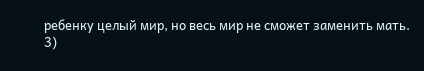ребенку целый мир, но весь мир не сможет заменить мать.
3)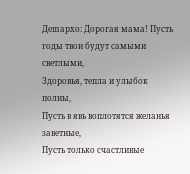Дешархо: Дорогая мама! Пусть годы твои будут самыми светлыми,
Здоровья, тепла и улыбок полны,
Пусть в явь воплотятся желанья заветные,
Пусть только счастливые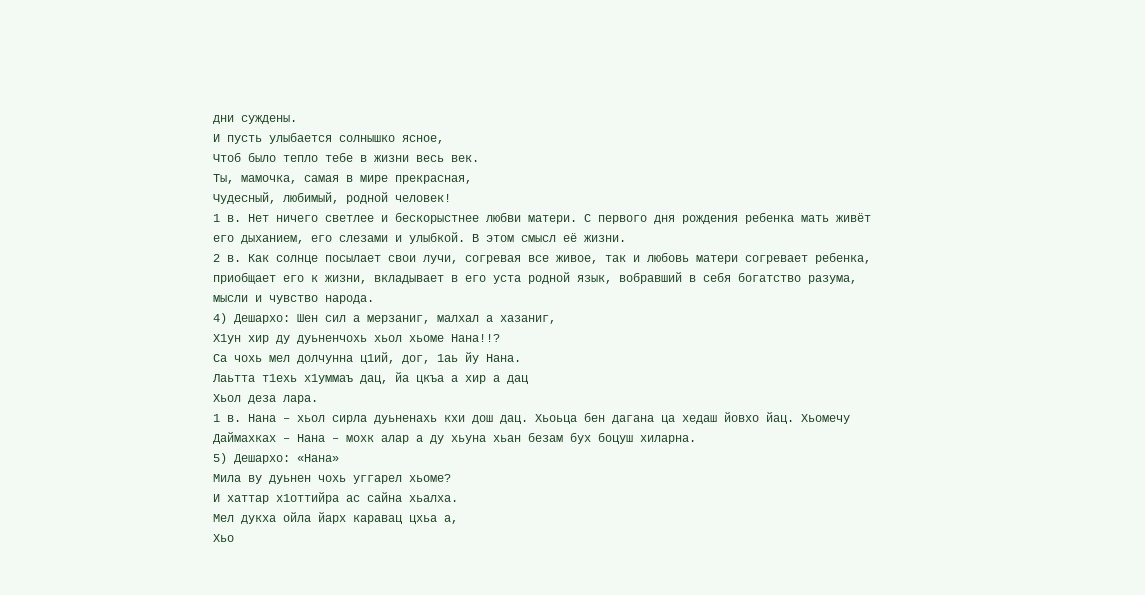дни суждены.
И пусть улыбается солнышко ясное,
Чтоб было тепло тебе в жизни весь век.
Ты, мамочка, самая в мире прекрасная,
Чудесный, любимый, родной человек!
1 в. Нет ничего светлее и бескорыстнее любви матери. С первого дня рождения ребенка мать живёт его дыханием, его слезами и улыбкой. В этом смысл её жизни.
2 в. Как солнце посылает свои лучи, согревая все живое, так и любовь матери согревает ребенка, приобщает его к жизни, вкладывает в его уста родной язык, вобравший в себя богатство разума, мысли и чувство народа.
4) Дешархо: Шен сил а мерзаниг, малхал а хазаниг,
Х1ун хир ду дуьненчохь хьол хьоме Нана!!?
Са чохь мел долчунна ц1ий, дог, 1аь йу Нана.
Лаьтта т1ехь х1уммаъ дац, йа цкъа а хир а дац
Хьол деза лара.
1 в. Нана – хьол сирла дуьненахь кхи дош дац. Хьоьца бен дагана ца хедаш йовхо йац. Хьомечу Даймахках – Нана – мохк алар а ду хьуна хьан безам бух боцуш хиларна.
5) Дешархо: «Нана»
Мила ву дуьнен чохь уггарел хьоме?
И хаттар х1оттийра ас сайна хьалха.
Мел дукха ойла йарх каравац цхьа а,
Хьо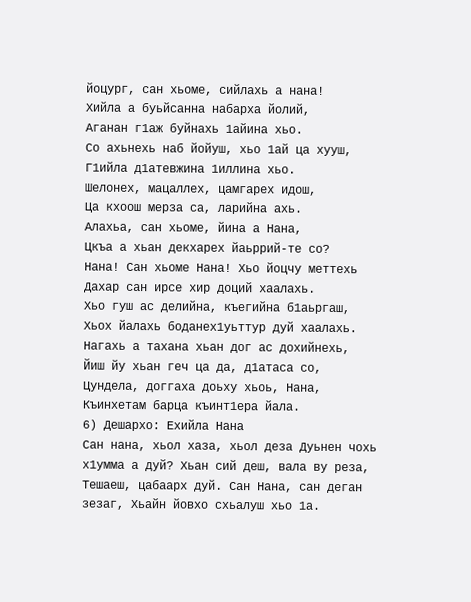йоцург, сан хьоме, сийлахь а нана!
Хийла а буьйсанна набарха йолий,
Аганан г1аж буйнахь 1айина хьо.
Со ахьнехь наб йойуш, хьо 1ай ца хууш,
Г1ийла д1атевжина 1иллина хьо.
Шелонех, мацаллех, цамгарех идош,
Ца кхоош мерза са, ларийна ахь.
Алахьа, сан хьоме, йина а Нана,
Цкъа а хьан декхарех йаьррий-те со?
Нана! Сан хьоме Нана! Хьо йоцчу меттехь
Дахар сан ирсе хир доций хаалахь.
Хьо гуш ас делийна, къегийна б1аьргаш,
Хьох йалахь боданех1уьттур дуй хаалахь.
Нагахь а тахана хьан дог ас дохийнехь,
Йиш йу хьан геч ца да, д1атаса со,
Цундела, доггаха доьху хьоь, Нана,
Къинхетам барца къинт1ера йала.
6) Дешархо: Ехийла Нана
Сан нана, хьол хаза, хьол деза Дуьнен чохь х1умма а дуй? Хьан сий деш, вала ву реза, Тешаеш, цабаарх дуй. Сан Нана, сан деган зезаг, Хьайн йовхо схьалуш хьо 1а.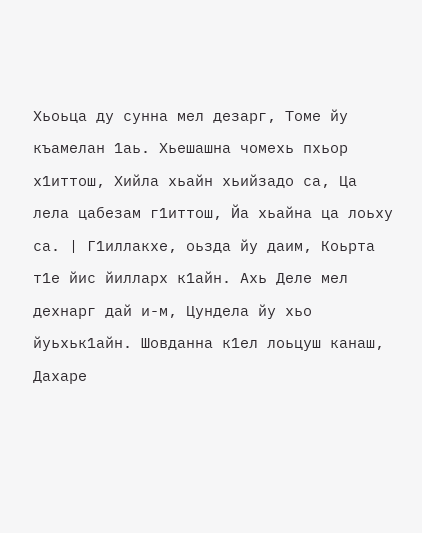Хьоьца ду сунна мел дезарг, Томе йу къамелан 1аь. Хьешашна чомехь пхьор х1иттош, Хийла хьайн хьийзадо са, Ца лела цабезам г1иттош, Йа хьайна ца лоьху са. | Г1иллакхе, оьзда йу даим, Коьрта т1е йис йилларх к1айн. Ахь Деле мел дехнарг дай и-м, Цундела йу хьо йуьхьк1айн. Шовданна к1ел лоьцуш канаш, Дахаре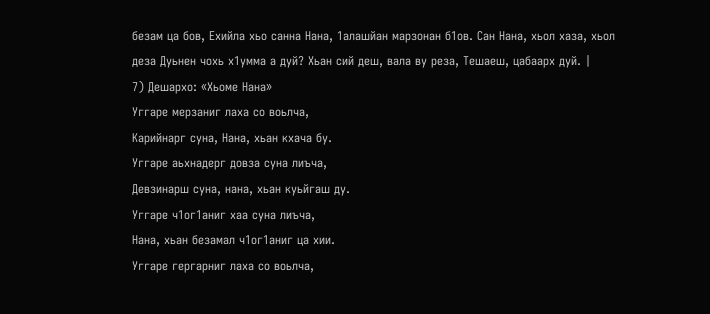безам ца бов, Ехийла хьо санна Нана, 1алашйан марзонан б1ов. Сан Нана, хьол хаза, хьол деза Дуьнен чохь х1умма а дуй? Хьан сий деш, вала ву реза, Тешаеш, цабаарх дуй. |
7) Дешархо: «Хьоме Нана»
Уггаре мерзаниг лаха со воьлча,
Карийнарг суна, Нана, хьан кхача бу.
Уггаре аьхнадерг довза суна лиъча,
Девзинарш суна, нана, хьан куьйгаш ду.
Уггаре ч1ог1аниг хаа суна лиъча,
Нана, хьан безамал ч1ог1аниг ца хии.
Уггаре гергарниг лаха со воьлча,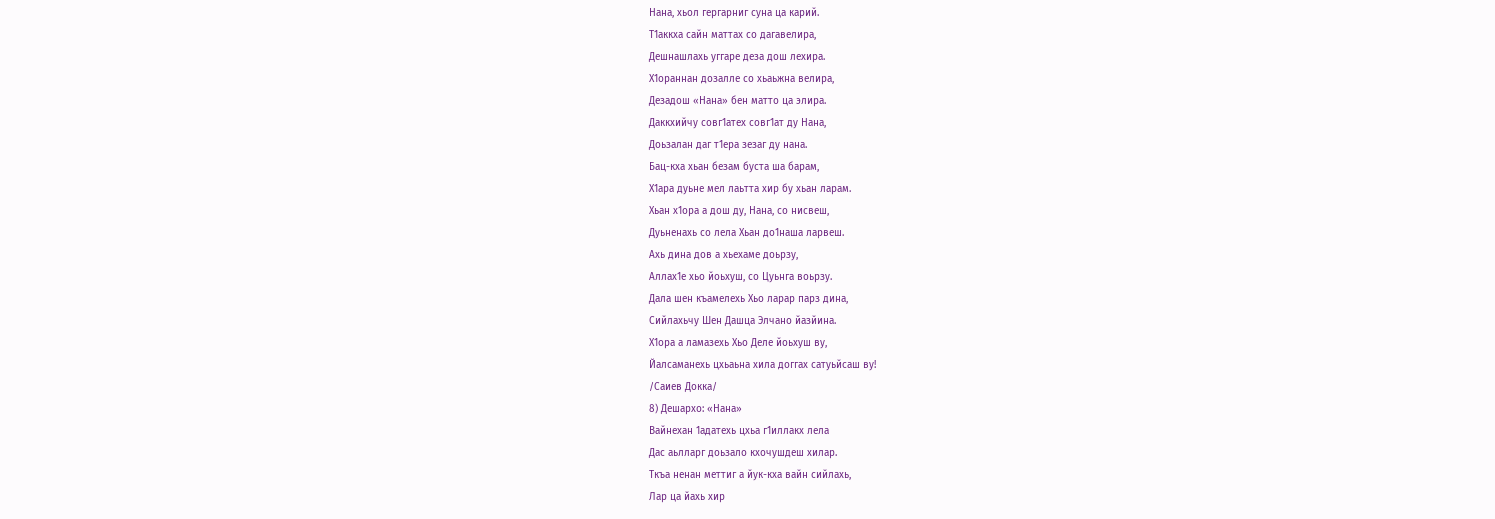Нана, хьол гергарниг суна ца карий.
Т1аккха сайн маттах со дагавелира,
Дешнашлахь уггаре деза дош лехира.
Х1ораннан дозалле со хьаьжна велира,
Дезадош «Нана» бен матто ца элира.
Даккхийчу совг1атех совг1ат ду Нана,
Доьзалан даг т1ера зезаг ду нана.
Бац-кха хьан безам буста ша барам,
Х1ара дуьне мел лаьтта хир бу хьан ларам.
Хьан х1ора а дош ду, Нана, со нисвеш,
Дуьненахь со лела Хьан до1наша ларвеш.
Ахь дина дов а хьехаме доьрзу,
Аллах1е хьо йоьхуш, со Цуьнга воьрзу.
Дала шен къамелехь Хьо ларар парз дина,
Сийлахьчу Шен Дашца Элчано йазйина.
Х1ора а ламазехь Хьо Деле йоьхуш ву,
Йалсаманехь цхьаьна хила доггах сатуьйсаш ву!
/Саиев Докка/
8) Дешархо: «Нана»
Вайнехан 1адатехь цхьа г1иллакх лела
Дас аьлларг доьзало кхочушдеш хилар.
Ткъа ненан меттиг а йук-кха вайн сийлахь,
Лар ца йахь хир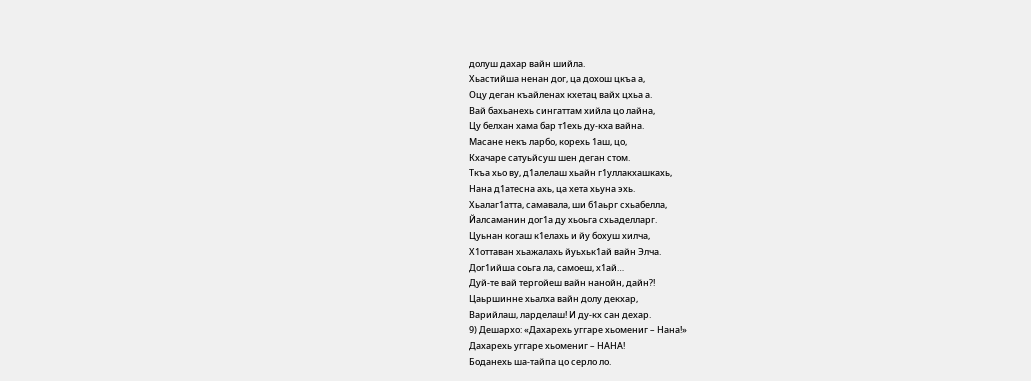долуш дахар вайн шийла.
Хьастийша ненан дог, ца дохош цкъа а,
Оцу деган къайленах кхетац вайх цхьа а.
Вай бахьанехь сингаттам хийла цо лайна,
Цу белхан хама бар т1ехь ду-кха вайна.
Масане некъ ларбо, корехь 1аш, цо,
Кхачаре сатуьйсуш шен деган стом.
Ткъа хьо ву, д1алелаш хьайн г1уллакхашкахь,
Нана д1атесна ахь, ца хета хьуна эхь.
Хьалаг1атта, самавала, ши б1аьрг схьабелла,
Йалсаманин дог1а ду хьоьга схьаделларг.
Цуьнан когаш к1елахь и йу бохуш хилча,
Х1оттаван хьажалахь йуьхьк1ай вайн Элча.
Дог1ийша соьга ла, самоеш, х1ай…
Дуй-те вай тергойеш вайн нанойн, дайн?!
Цаьршинне хьалха вайн долу декхар,
Варийлаш, ларделаш! И ду-кх сан дехар.
9) Дешархо: «Дахарехь уггаре хьомениг – Нана!»
Дахарехь уггаре хьомениг – НАНА!
Боданехь ша-тайпа цо серло ло.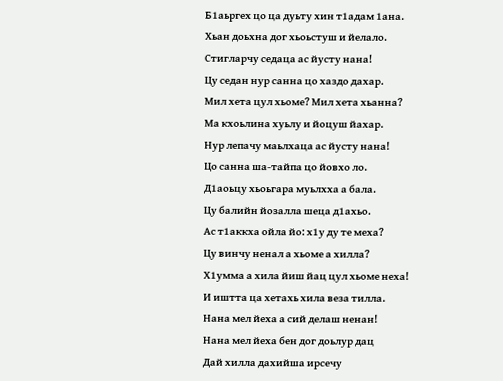Б1аьргех цо ца дуьту хин т1адам 1ана.
Хьан доьхна дог хьоьстуш и йелало.
Стигларчу седаца ас йусту нана!
Цу седан нур санна цо хаздо дахар.
Мил хета цул хьоме? Мил хета хьанна?
Ма кхоьлина хуьлу и йоцуш йахар.
Нур лепачу маьлхаца ас йусту нана!
Цо санна ша-тайпа цо йовхо ло.
Д1аоьцу хьоьгара муьлхха а бала.
Цу балийн йозалла шеца д1ахьо.
Ас т1аккха ойла йо: х1у ду те меха?
Цу винчу ненал а хьоме а хилла?
Х1умма а хила йиш йац цул хьоме неха!
И иштта ца хетахь хила веза тилла.
Нана мел йеха а сий делаш ненан!
Нана мел йеха бен дог доьлур дац
Дай хилла дахийша ирсечу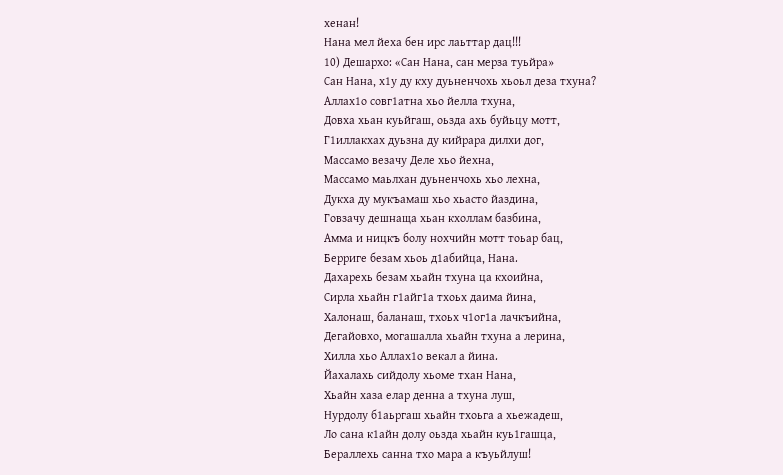хенан!
Нана мел йеха бен ирс лаьттар дац!!!
10) Дешархо: «Сан Нана, сан мерза туьйра»
Сан Нана, х1у ду кху дуьненчохь хьоьл деза тхуна?
Аллах1о совг1атна хьо йелла тхуна,
Довха хьан куьйгаш, оьзда ахь буйьцу мотт,
Г1иллакхах дуьзна ду кийрара дилхи дог,
Массамо везачу Деле хьо йехна,
Массамо маьлхан дуьненчохь хьо лехна,
Дукха ду мукъамаш хьо хьасто йаздина,
Говзачу дешнаща хьан кхоллам базбина,
Амма и ницкъ болу нохчийн мотт тоьар бац,
Берриге безам хьоь д1абийца, Нана.
Дахарехь безам хьайн тхуна ца кхоийна,
Сирла хьайн г1айг1а тхоьх даима йина,
Халонаш, баланаш, тхоьх ч1ог1а лачкъийна,
Дегайовхо, могашалла хьайн тхуна а лерина,
Хилла хьо Аллах1о векал а йина.
Йахалахь сийдолу хьоме тхан Нана,
Хьайн хаза елар денна а тхуна луш,
Нурдолу б1аьргаш хьайн тхоьга а хьежадеш,
Ло сана к1айн долу оьзда хьайн куь1гашца,
Бераллехь санна тхо мара а къуьйлуш!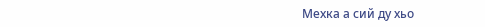Мехка а сий ду хьо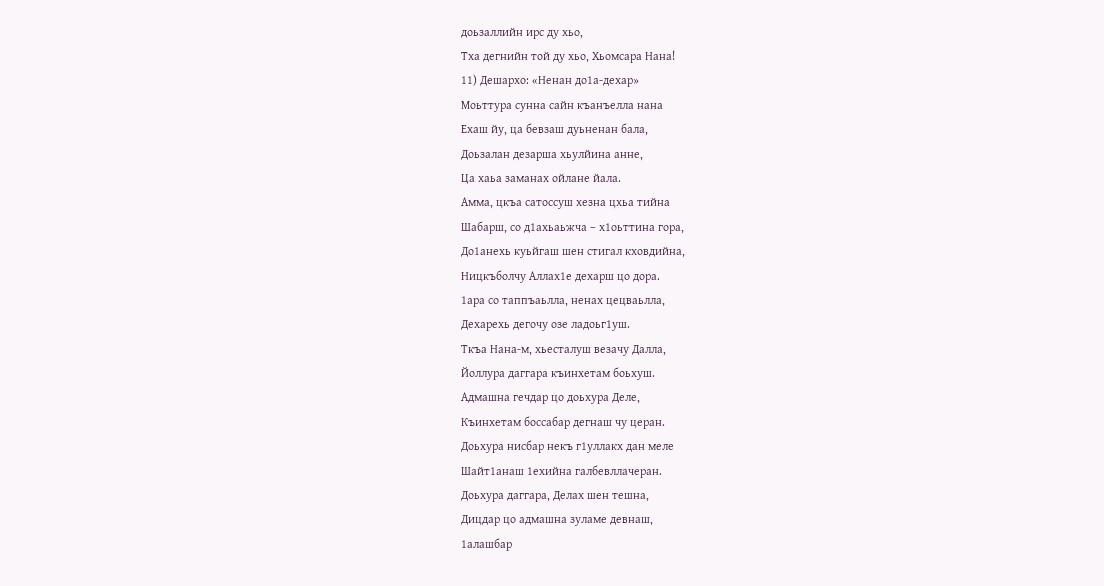доьзаллийн ирс ду хьо,
Тха дегнийн той ду хьо, Хьомсара Нана!
11) Дешархо: «Ненан до1а-дехар»
Моьттура сунна сайн къанъелла нана
Ехаш йу, ца бевзаш дуьненан бала,
Доьзалан дезарша хьулйина анне,
Ца хаьа заманах ойлане йала.
Амма, цкъа сатоссуш хезна цхьа тийна
Шабарш, со д1ахьаьжча – х1оьттина гора,
До1анехь куьйгаш шен стигал кховдийна,
Ницкъболчу Аллах1е дехарш цо дора.
1ара со таппъаьлла, ненах цецваьлла,
Дехарехь дегочу озе ладоьг1уш.
Ткъа Нана-м, хьесталуш везачу Далла,
Йоллура даггара къинхетам боьхуш.
Адмашна гечдар цо доьхура Деле,
Къинхетам боссабар дегнаш чу церан.
Доьхура нисбар некъ г1уллакх дан меле
Шайт1анаш 1ехийна галбевллачеран.
Доьхура даггара, Делах шен тешна,
Дицдар цо адмашна зуламе девнаш,
1алашбар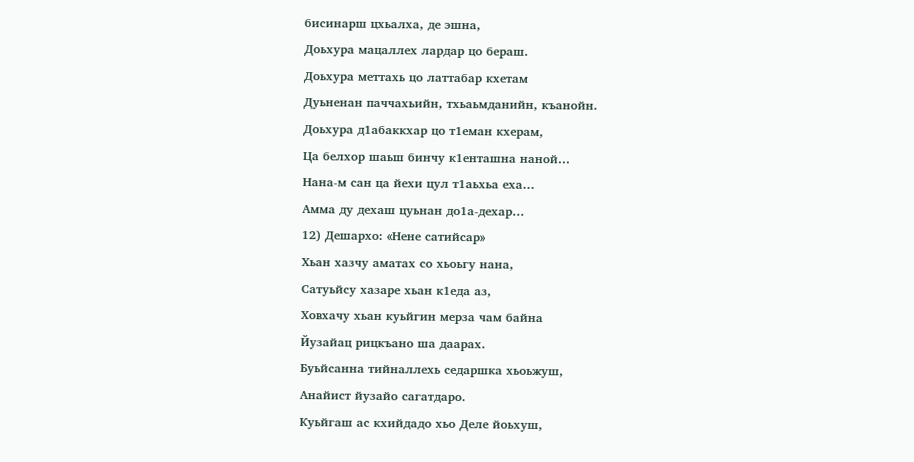бисинарш цхьалха, де эшна,
Доьхура мацаллех лардар цо бераш.
Доьхура меттахь цо латтабар кхетам
Дуьненан паччахьийн, тхьаьмданийн, къанойн.
Доьхура д1абаккхар цо т1еман кхерам,
Ца белхор шаьш бинчу к1енташна наной…
Нана-м сан ца йехи цул т1аьхьа еха…
Амма ду дехаш цуьнан до1а-дехар…
12) Дешархо: «Нене сатийсар»
Хьан хазчу аматах со хьоьгу нана,
Сатуьйсу хазаре хьан к1еда аз,
Ховхачу хьан куьйгин мерза чам байна
Йузайац рицкъано ша даарах.
Буьйсанна тийналлехь седаршка хьоьжуш,
Анайист йузайо сагатдаро.
Куьйгаш ас кхийдадо хьо Деле йоьхуш,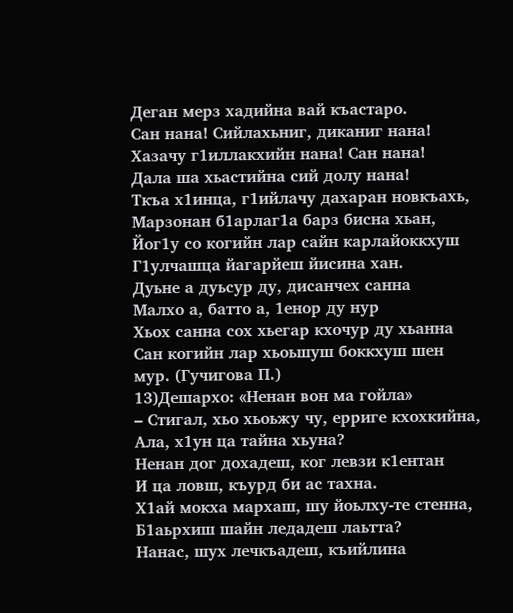Деган мерз хадийна вай къастаро.
Сан нана! Сийлахьниг, диканиг нана!
Хазачу г1иллакхийн нана! Сан нана!
Дала ша хьастийна сий долу нана!
Ткъа х1инца, г1ийлачу дахаран новкъахь,
Марзонан б1арлаг1а барз бисна хьан,
Йог1у со когийн лар сайн карлайоккхуш
Г1улчашца йагарйеш йисина хан.
Дуьне а дуьсур ду, дисанчех санна
Малхо а, батто а, 1енор ду нур
Хьох санна сох хьегар кхочур ду хьанна
Сан когийн лар хьоьшуш боккхуш шен мур. (Гучигова П.)
13)Дешархо: «Ненан вон ма гойла»
– Стигал, хьо хьоьжу чу, ерриге кхохкийна,
Ала, х1ун ца тайна хьуна?
Ненан дог дохадеш, ког левзи к1ентан
И ца ловш, къурд би ас тахна.
Х1ай мокха мархаш, шу йоьлху-те стенна,
Б1аьрхиш шайн ледадеш лаьтта?
Нанас, шух лечкъадеш, къийлина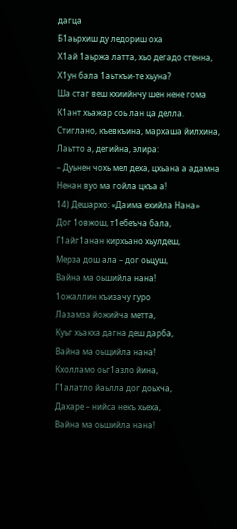дагца
Б1аьрхиш ду ледориш оха
Х1ай 1аьржа латта, хьо дегадо стенна,
Х1ун бала 1аьткъи-те хьуна?
Ша стаг веш кхиийнчу шен нене гома
К1ант хьажар соь лан ца делла.
Стиглано, къевкъина, мархаша йилхина,
Лаьтто а, дегийна, элира:
– Дуьнен чохь мел деха, цхьана а адамна
Ненан вуо ма гойла цкъа а!
14) Дешархо: «Даима ехийла Нана»
Дог 1овжош, т1ебеъча бала,
Г1айг1анан кирхьано хьулдеш,
Мерза дош ала – дог оьцуш,
Вайна ма оьшийла нана!
1ожаллин къизачу гуро
Лазамза йожийча метта,
Куьг хьакха дагна деш дарба,
Вайна ма оьщийла нана!
Кхолламо оьг1азло йина,
Г1алатло йаьлла дог доьхча,
Дахаре – нийса некъ хьеха,
Вайна ма оьшийла нана!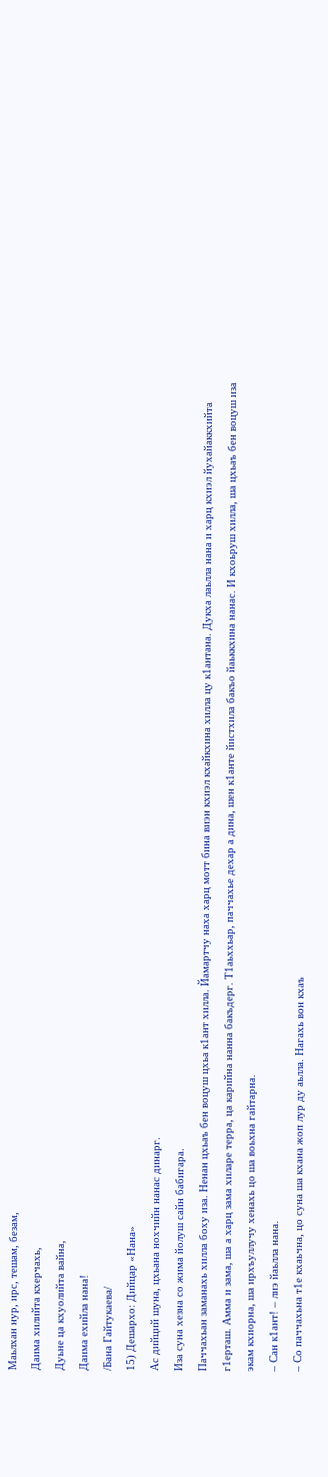Маьлхан нур, ирс, тешам, безам,
Даима хилийта кхерчахь,
Дуьне ца кхуолийта вайна,
Даима ехийла нана!
/Бана Гайтукаева/
15) Дешархо: Дийцар «Нана»
Ас дийций шуна, цхьана нохчийн нанас динарг.
Иза суна хезна со жима йолуш сайн бабигара.
Паччахьан заманахь хилла боху иза. Ненан цхьаъ бен воцуш цхьа к1ант хилла. Йамартчу наха харц мотт бина виэн кхиэл кхайкхина хилла цу к1антана. Дукха лаьлла нана и харц кхиэл йухайаккхийта г1ерташ. Амма и зама, ша а харц зама хиларе терра, ца карийна нанна бакъдерг. Т1аьххьар, паччахье дехар а дина, шен к1анте йистхила бакъо йаьккхина нанас. И кхоьруш хилла, ша цхьаъ бен воцуш иза экам кхиорна, ша ирхъуллучу хенахь цо ша воьхна гайтарна.
– Сан к1ант! – лиэ йаьлла нана.
– Со паччахьна т1е кхаьчна, цо суна ша кхана жоп лур ду аьлла. Нагахь вон кхаъ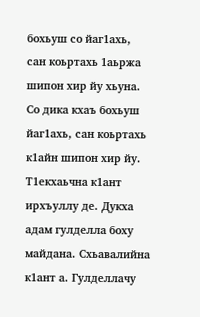бохьуш со йаг1ахь, сан коьртахь 1аьржа шипон хир йу хьуна. Со дика кхаъ бохьуш йаг1ахь, сан коьртахь к1айн шипон хир йу.
Т1екхаьчна к1ант ирхъуллу де. Дукха адам гулделла боху майдана. Схьавалийна к1ант а. Гулделлачу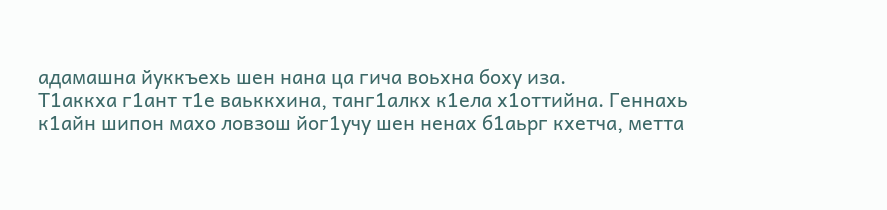адамашна йуккъехь шен нана ца гича воьхна боху иза.
Т1аккха г1ант т1е ваьккхина, танг1алкх к1ела х1оттийна. Геннахь к1айн шипон махо ловзош йог1учу шен ненах б1аьрг кхетча, метта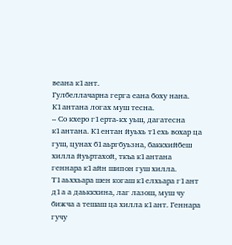веана к1ант.
Гулбеллачарна герга еана боху нана. К1антана логах муш тесна.
– Со кхеро г1ерта-кх уьш, дагатесна к1антана. К1ентан йуьхь т1ехь вохар ца гуш, цунах б1аьргбуьзна, баккхийбеш хилла йуьртахой, ткъа к1антана геннара к1айн шипон гуш хилла.
Т1аьххьара шен когаш к1елхьара г1ант д1а а даьккхина, лаг лазош, муш чу бижча а тешаш ца хилла к1ант. Геннара гучу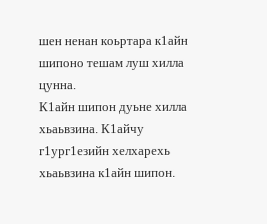шен ненан коьртара к1айн шипоно тешам луш хилла цунна.
К1айн шипон дуьне хилла хьаьвзина. К1айчу г1ург1езийн хелхарехь хьаьвзина к1айн шипон.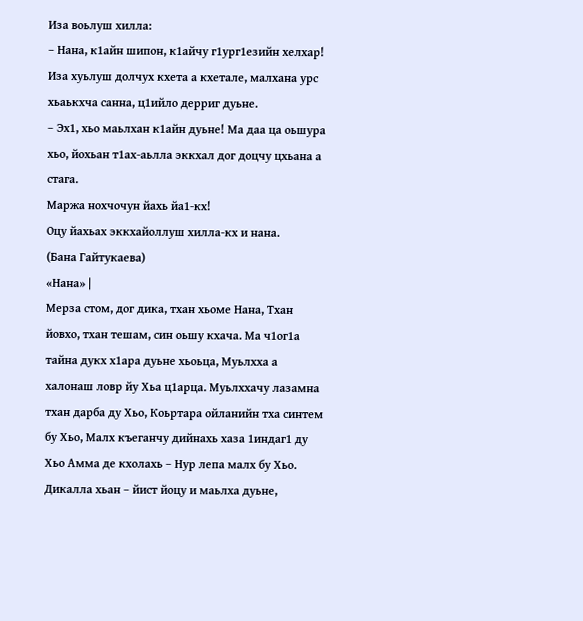Иза воьлуш хилла:
– Нана, к1айн шипон, к1айчу г1ург1езийн хелхар!
Иза хуьлуш долчух кхета а кхетале, малхана урс хьаькхча санна, ц1ийло дерриг дуьне.
– Эх1, хьо маьлхан к1айн дуьне! Ма даа ца оьшура хьо, йохьан т1ах-аьлла эккхал дог доцчу цхьана а стага.
Маржа нохчочун йахь йа1-кх!
Оцу йахьах эккхайоллуш хилла-кх и нана.
(Бана Гайтукаева)
«Нана» |
Мерза стом, дог дика, тхан хьоме Нана, Тхан йовхо, тхан тешам, син оьшу кхача. Ма ч1ог1а тайна дукх х1ара дуьне хьоьца, Муьлхха а халонаш ловр йу Хьа ц1арца. Муьлххачу лазамна тхан дарба ду Хьо, Коьртара ойланийн тха синтем бу Хьо, Малх къеганчу дийнахь хаза 1индаг1 ду Хьо Амма де кхолахь – Нур лепа малх бу Хьо. Дикалла хьан – йист йоцу и маьлха дуьне,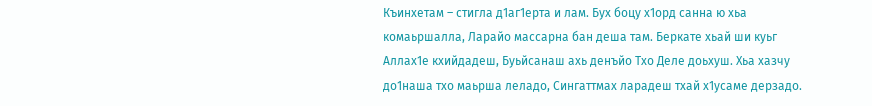Къинхетам – стигла д1аг1ерта и лам. Бух боцу х1орд санна ю хьа комаьршалла, Ларайо массарна бан деша там. Беркате хьай ши куьг Аллах1е кхийдадеш, Буьйсанаш ахь денъйо Тхо Деле доьхуш. Хьа хазчу до1наша тхо маьрша леладо, Сингаттмах ларадеш тхай х1усаме дерзадо.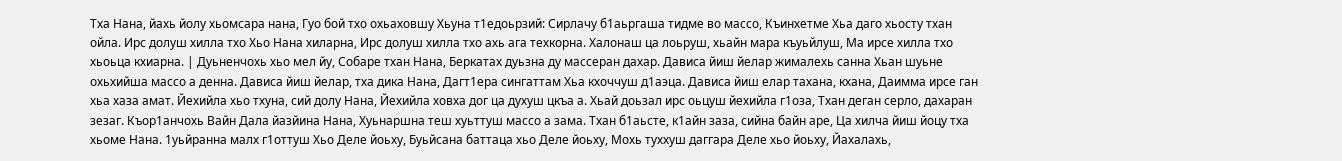Тха Нана, йахь йолу хьомсара нана, Гуо бой тхо охьаховшу Хьуна т1едоьрзий: Сирлачу б1аьргаша тидме во массо, Къинхетме Хьа даго хьосту тхан ойла. Ирс долуш хилла тхо Хьо Нана хиларна, Ирс долуш хилла тхо ахь ага техкорна. Халонаш ца лоьруш, хьайн мара къуьйлуш, Ма ирсе хилла тхо хьоьца кхиарна. | Дуьненчохь хьо мел йу, Собаре тхан Нана, Беркатах дуьзна ду массеран дахар. Дависа йиш йелар жималехь санна Хьан шуьне охьхийша массо а денна. Дависа йиш йелар, тха дика Нана, Дагт1ера сингаттам Хьа кхоччуш д1аэца. Дависа йиш елар тахана, кхана, Даимма ирсе ган хьа хаза амат. Йехийла хьо тхуна, сий долу Нана, Йехийла ховха дог ца духуш цкъа а. Хьай доьзал ирс оьцуш йехийла г1оза, Тхан деган серло, дахаран зезаг. Къор1анчохь Вайн Дала йазйина Нана, Хуьнаршна теш хуьттуш массо а зама. Тхан б1аьсте, к1айн заза, сийна байн аре, Ца хилча йиш йоцу тха хьоме Нана. 1уьйранна малх г1оттуш Хьо Деле йоьху, Буьйсана баттаца хьо Деле йоьху, Мохь туххуш даггара Деле хьо йоьху, Йахалахь,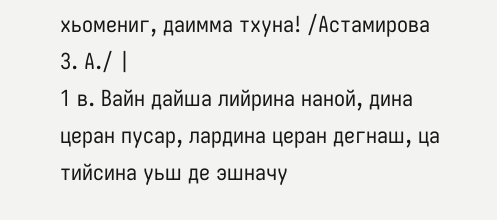хьомениг, даимма тхуна! /Астамирова З. А./ |
1 в. Вайн дайша лийрина наной, дина церан пусар, лардина церан дегнаш, ца тийсина уьш де эшначу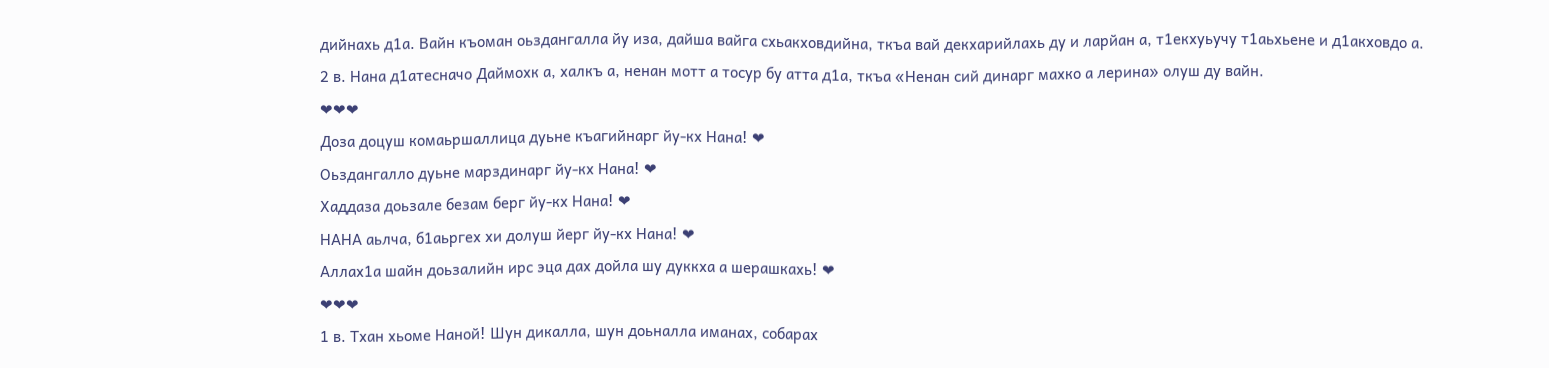дийнахь д1а. Вайн къоман оьздангалла йу иза, дайша вайга схьакховдийна, ткъа вай декхарийлахь ду и ларйан а, т1екхуьучу т1аьхьене и д1акховдо а.
2 в. Нана д1атесначо Даймохк а, халкъ а, ненан мотт а тосур бу атта д1а, ткъа «Ненан сий динарг махко а лерина» олуш ду вайн.
❤❤❤
Доза доцуш комаьршаллица дуьне къагийнарг йу-кх Нана! ❤
Оьздангалло дуьне марздинарг йу-кх Нана! ❤
Хаддаза доьзале безам берг йу-кх Нана! ❤
НАНА аьлча, б1аьргех хи долуш йерг йу-кх Нана! ❤
Аллах1а шайн доьзалийн ирс эца дах дойла шу дуккха а шерашкахь! ❤
❤❤❤
1 в. Тхан хьоме Наной! Шун дикалла, шун доьналла иманах, собарах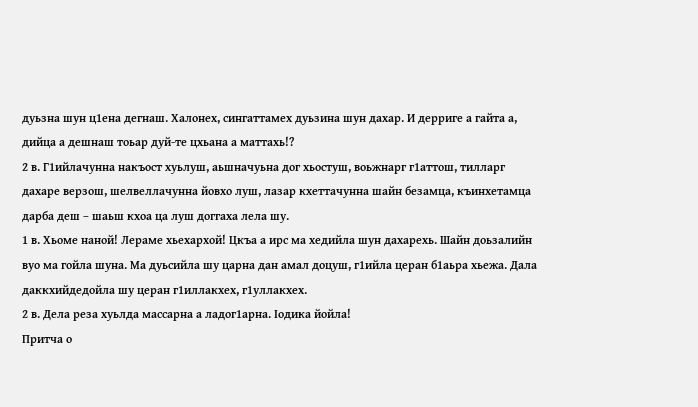дуьзна шун ц1ена дегнаш. Халонех, сингаттамех дуьзина шун дахар. И дерриге а гайта а, дийца а дешнаш тоьар дуй-те цхьана а маттахь!?
2 в. Г1ийлачунна накъост хуьлуш, аьшначуьна дог хьостуш, воьжнарг г1аттош, тилларг дахаре верзош, шелвеллачунна йовхо луш, лазар кхеттачунна шайн безамца, къинхетамца дарба деш – шаьш кхоа ца луш доггаха лела шу.
1 в. Хьоме наной! Лераме хьехархой! Цкъа а ирс ма хедийла шун дахарехь. Шайн доьзалийн вуо ма гойла шуна. Ма дуьсийла шу царна дан амал доцуш, г1ийла церан б1аьра хьежа. Дала даккхийдедойла шу церан г1иллакхех, г1уллакхех.
2 в. Дела реза хуьлда массарна а ладог1арна. Iодика йойла!
Притча о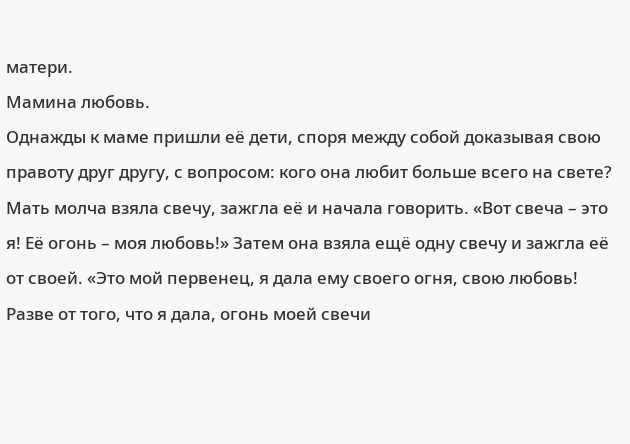матери.
Мамина любовь.
Однажды к маме пришли её дети, споря между собой доказывая свою правоту друг другу, с вопросом: кого она любит больше всего на свете? Мать молча взяла свечу, зажгла её и начала говорить. «Вот свеча – это я! Её огонь – моя любовь!» Затем она взяла ещё одну свечу и зажгла её от своей. «Это мой первенец, я дала ему своего огня, свою любовь! Разве от того, что я дала, огонь моей свечи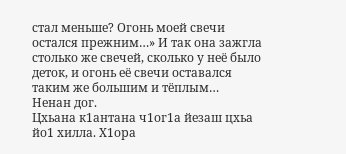стал меньше? Огонь моей свечи остался прежним…» И так она зажгла столько же свечей, сколько у неё было деток, и огонь её свечи оставался таким же большим и тёплым…
Ненан дог.
Цхьана к1антана ч1ог1а йезаш цхьа йо1 хилла. Х1ора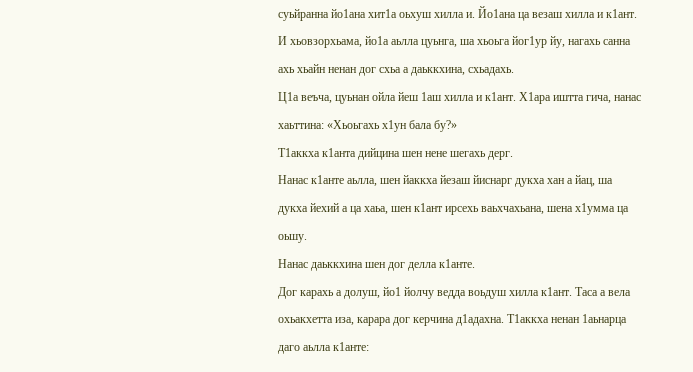суьйранна йо1ана хит1а оьхуш хилла и. Йо1ана ца везаш хилла и к1ант. И хьовзорхьама, йо1а аьлла цуьнга, ша хьоьга йог1ур йу, нагахь санна ахь хьайн ненан дог схьа а даьккхина, схьадахь.
Ц1а веъча, цуьнан ойла йеш 1аш хилла и к1ант. Х1ара иштта гича, нанас хаьттина: «Хьоьгахь х1ун бала бу?»
Т1аккха к1анта дийцина шен нене шегахь дерг.
Нанас к1анте аьлла, шен йаккха йезаш йиснарг дукха хан а йац, ша дукха йехий а ца хаьа, шен к1ант ирсехь ваьхчахьана, шена х1умма ца оьшу.
Нанас даьккхина шен дог делла к1анте.
Дог карахь а долуш, йо1 йолчу ведда воьдуш хилла к1ант. Таса а вела охьакхетта иза, карара дог керчина д1адахна. Т1аккха ненан 1аьнарца даго аьлла к1анте: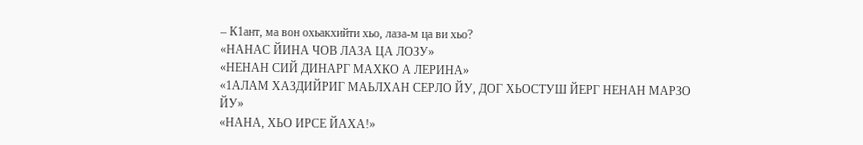– К1ант, ма вон охьакхийти хьо, лаза-м ца ви хьо?
«НАНАС ЙИНА ЧОВ ЛАЗА ЦА ЛОЗУ»
«НЕНАН СИЙ ДИНАРГ МАХКО А ЛЕРИНА»
«1АЛАМ ХАЗДИЙРИГ МАЬЛХАН СЕРЛО ЙУ, ДОГ ХЬОСТУШ ЙЕРГ НЕНАН МАРЗО ЙУ»
«НАНА, ХЬО ИРСЕ ЙАХА!»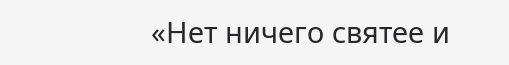«Нет ничего святее и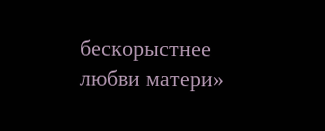бескорыстнее любви матери»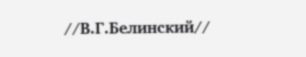//В.Г.Белинский//